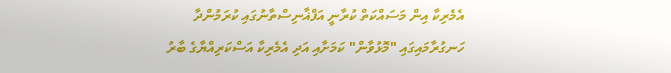އެމެރިކާ އިން މަސައްކަތް ކުރާނީ އަފްޣާނިސްތާނުގައި ކުރަމުންދާ ހަނގުރާމައިގައި "މޮޅުވާން" ކަމަށާއި އަދި އެމެރިކާ އަސްކަރިއްޔާގެ ބާރު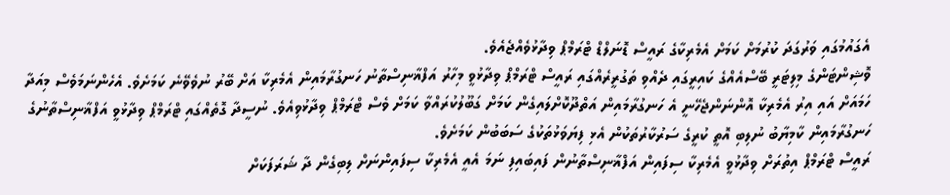އެގައުމުގައި ވަރުގަދަ ކުރުމަށް ކަމަށް އެމެރިކާގެ ރައީސް ޑޮނަލްޑް ޓްރަމްޕް ވިދާޅުވެއްޖެއެވެ.
ވޮޝިންޓަންގެ މިލިޓަރީ ބޭސްއެއްގެ ކައިރީގައި ދެއްވި ތަގުރީރެއްގައި ރައީސް ޓްރަމްޕް ވިދާޅުވީ މިހާރު އަފްޣާނިސްތާނު ހަނގުރާމައިން އެމެރިކާ އަށް ބޭރު ނުވެވޭނެ ކަމަށެވެ. އެހެންނަމަވެސް މިއަދާ ހަމައަށް އައި އިރު އެމެރިކާ އޮންނަންޖެހޭނީ އެ ހަނގުރާމައިން އަތްދޫކޮށްލައިގެން ކަމަށް ގަބޫލުކުރައްވާ ކަމަށް ވެސް ޓްރަމްޕް ވިދާޅުވިއެވެ. ނުސީދާ ގޮތެއްގައި ޓްރަމްޕް ވިދާޅުވީ އަފްޣާނިސްތާނުގެ ހަނގުރާމައިން ކާމިޔާބު ނުލިބި އޮތީ ކުރީގެ ސަރުކާރުތަކުން އެޅި ފިޔަވަޅުތަކުގެ ސަބަބުން ކަމަށެވެ.
ރައީސް ޓްރަމްޕް އިތުރަށް ވިދާޅުވީ އެމެރިކާ ސިފައިން އަފްޣާނިސްތާނުން ފައިބައިފި ނަމަ އެއީ އެމެރިކާ ސިފައިންނަށް ލިބިގެން ދާ ޝަރަފަކަށް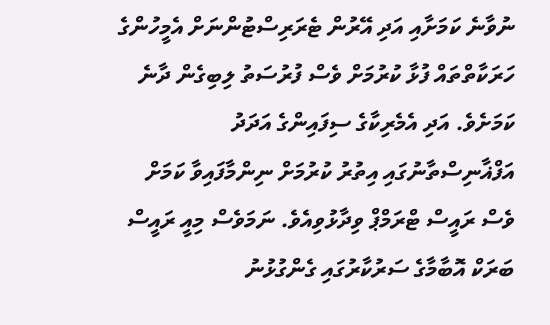ނުވާނެ ކަމަށާއި އަދި އޭރުން ޓެރަރިސްޓުންނަށް އެމީހުންގެ ހަރަކާތްތައް ފުޅާ ކުރުމަށް ވެސް ފުރުސަތު ލިބިގެން ދާނެ ކަމަށެވެ. އަދި އެމެރިކާގެ ސިފައިންގެ އަދަދު އަފްޣާނިސްތާނުގައި އިތުރު ކުރުމަށް ނިންމާފައިވާ ކަމަށް ވެސް ރައީސް ޓްރަމްޕް ވިދާޅުވިއެވެ. ނަމަވެސް މިއީ ރައީސް ބަރަކް އޮބާމާގެ ސަރުކާރުގައި ގެންގުޅުނު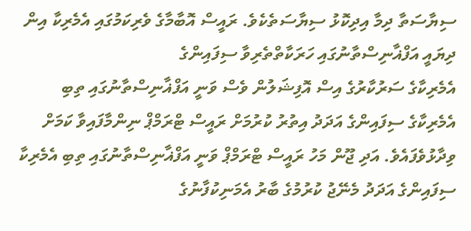ސިޔާސަތާ ދިމާ އިދިކޮޅު ސިޔާސަތެކެވެ. ރައީސް އޮބާމާގެ ވެރިކަމުގައި އެމެރިކާ އިން ދިޔައީ އަފްޣާނިސްތާނުގައި ހަރަކާތްތެރިވާ ސިފައިންގެ
އެމެރިކާގެ ސަރުކާރުގެ އިސް އޮފިޝަލުން ވެސް ވަނީ އަފްޣާނިސްތާނުގައި ތިބި އެމެރިކާގެ ސިފައިންގެ އަދަދު އިތުރު ކުރުމަށް ރައީސް ޓްރަމްޕް ނިންމާފައިވާ ކަމަށް ވިދާޅުވެފައެވެ. އަދި ޖޫން މަހު ރައީސް ޓްރަމްޕް ވަނީ އަފްޣާނިސްތާނުގައި ތިބި އެމެރިކާ ސިފައިންގެ އަދަދު މެނޭޖު ކުރުމުގެ ބާރު އެމަނިކުފާނުގެ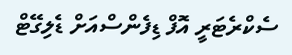ސެކްރެޓަރީ އޮފް ޑިފެންސްއަށް ޑެލިގޭޓް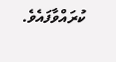ކުރައްވާފައެވެ.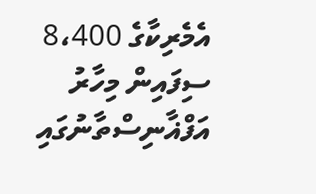އެމެރިކާގެ 8،400 ސިފައިން މިހާރު އަފްޣާނިސްތާނުގައި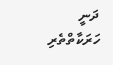ދަނީ ހަރަކާތްތެރި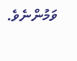ވަމުންނެވެ.